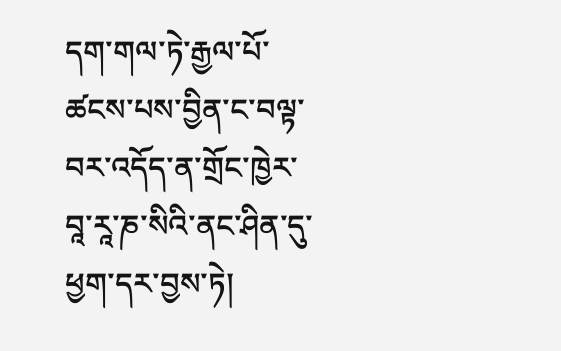དག་གལ་ཏེ་རྒྱལ་པོ་ཚངས་པས་བྱིན་ང་བལྟ་བར་འདོད་ན་གྲོང་ཁྱེར་བཱ་རཱ་ཎ་སིའི་ནང་ཤིན་དུ་ཕྱག་དར་བྱས་ཏེ།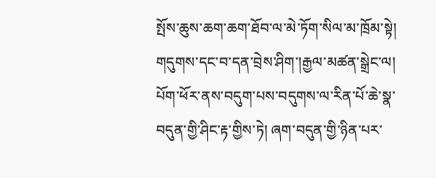སྤོས་ཆུས་ཆག་ཆག་ཐོབ་ལ་མེ་ཏོག་སིལ་མ་ཁྲོམ་སྟེ། གདུགས་དང་བ་དན་བྲེས་ཤིག་།རྒྱལ་མཚན་སྒྲེང་ལ། པོག་ཕོར་ནས་བདུག་པས་བདུགས་ལ་རིན་པོ་ཆེ་སྣ་བདུན་གྱི་ཤིང་རྟ་གྱིས་ཏེ། ཞག་བདུན་གྱི་ཉིན་པར་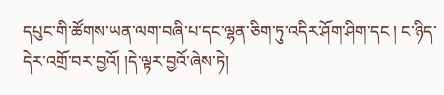དཔུང་གི་ཚོགས་ཡན་ལག་བཞི་པ་དང་ལྷན་ཅིག་ཏུ་འདིར་ཤོག་ཤིག་དང ། ང་ཉིད་དེར་འགྲོ་བར་བྱའོ། །དེ་ལྟར་བྱའོ་ཞེས་ཏེ།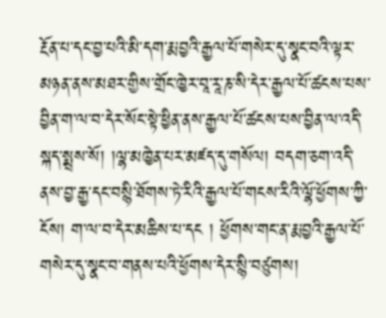རྔོན་པ་དང་བྱ་པའི་མི་དག་རྨ་བྱའི་རྒྱལ་པོ་གསེར་དུ་སྣང་བའི་ལྟར་མཉན་ནས་མཐར་གྱིས་གྲོང་ཁྱེར་བཱ་རཱ་ཎ་སི་དེར་རྒྱལ་པོ་ཚངས་པས་བྱིན་ག་ལ་བ་དེར་སོང་སྟེ་ཕྱིན་ནས་རྒྱལ་པོ་ཚངས་པས་བྱིན་ལ་འདི་སྐད་སྨྲས་སོ། །ལྷ་མཁྱེན་པར་མཛད་དུ་གསོལ། བདག་ཅག་འདི་ནས་བྱ་རྒྱ་དང་བསྙི་ཐོགས་ཏེ་རིའི་རྒྱལ་པོ་གངས་རིའི་ལྷོ་ཕྱོགས་ཀྱི་ངོས། ག་ལ་བ་དེར་མཆིས་པ་དང ། ཕྱོགས་གང་ན་རྨ་བྱའི་རྒྱལ་པོ་གསེར་དུ་སྣང་བ་གནས་པའི་ཕྱོགས་དེར་སྙི་བཙུགས།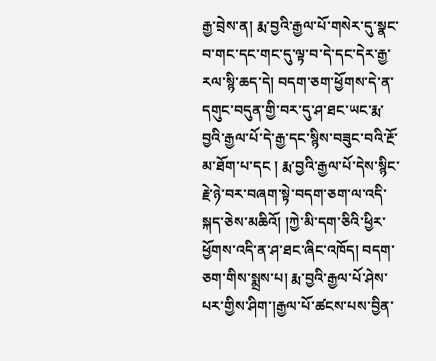རྒྱ་བྲེས་ན། རྨ་བྱའི་རྒྱལ་པོ་གསེར་དུ་སྣང་བ་གང་དང་གང་དུ་ལྟ་བ་དེ་དང་དེར་རྒྱ་རལ་སྙི་ཆད་དེ། བདག་ཅག་ཕྱོགས་དེ་ན་དགུང་བདུན་གྱི་བར་དུ་ཤ་ཐང་ཡང་རྨ་བྱའི་རྒྱལ་པོ་དེ་རྒྱ་དང་སྙིས་བཟུང་བའི་རྔོ་མ་ཐོག་པ་དང ། རྨ་བྱའི་རྒྱལ་པོ་དེས་སྙིང་རྗེ་ཉེ་བར་བཞག་སྟེ་བདག་ཅག་ལ་འདི་སྐད་ཅེས་མཆིའོ། །ཀྱེ་མི་དག་ཅིའི་ཕྱིར་ཕྱོགས་འདི་ན་ཤ་ཐང་ཞིང་འཁོད། བདག་ཅག་གིས་སྨྲས་པ། རྨ་བྱའི་རྒྱལ་པོ་ཤེས་པར་གྱིས་ཤིག་།རྒྱལ་པོ་ཚངས་པས་བྱིན་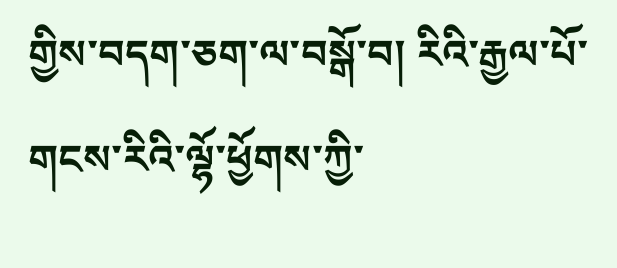གྱིས་བདག་ཅག་ལ་བསྒོ་བ། རིའི་རྒྱལ་པོ་གངས་རིའི་ལྷོ་ཕྱོགས་ཀྱི་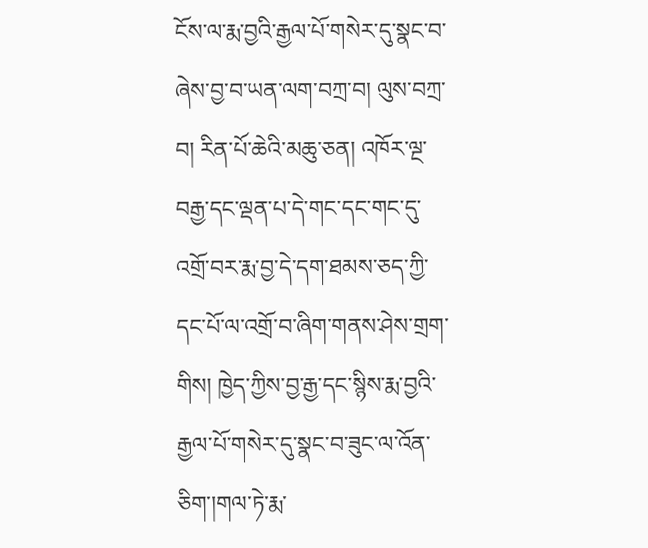ངོས་ལ་རྨ་བྱའི་རྒྱལ་པོ་གསེར་དུ་སྣང་བ་ཞེས་བྱ་བ་ཡན་ལག་བཀྲ་བ། ལུས་བཀྲ་བ། རིན་པོ་ཆེའི་མཆུ་ཅན། འཁོར་ལྔ་བརྒྱ་དང་ལྡན་པ་དེ་གང་དང་གང་དུ་འགྲོ་བར་རྨ་བྱ་དེ་དག་ཐམས་ཅད་ཀྱི་དང་པོ་ལ་འགྲོ་བ་ཞིག་གནས་ཤེས་གྲག་གིས། ཁྱེད་ཀྱིས་བྱ་རྒྱ་དང་སྙིས་རྨ་བྱའི་རྒྱལ་པོ་གསེར་དུ་སྣང་བ་ཟུང་ལ་འོན་ཅིག་།གལ་ཏེ་རྨ་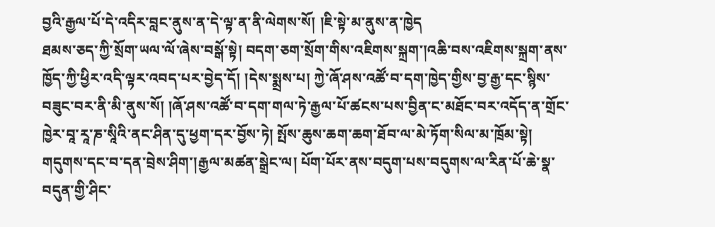བྱའི་རྒྱལ་པོ་དེ་འདིར་བླང་ནུས་ན་དེ་ལྟ་ན་ནི་ལེགས་སོ། །ཇི་སྟེ་མ་ནུས་ན་ཁྱེད
ཐམས་ཅད་ཀྱི་སྲོག་ཡལ་ལོ་ཞེས་བསྒོ་སྟེ། བདག་ཅག་སྲོག་གིས་འཇིགས་སྐྲག་།འཆི་བས་འཇིགས་སྐྲག་ནས་ཁྱོད་ཀྱི་ཕྱིར་འདི་ལྟར་འབད་པར་བྱེད་དོ། །དེས་སྨྲས་པ། ཀྱེ་ཞོ་ཤས་འཚོ་བ་དག་ཁྱེད་གྱིས་བྱ་རྒྱ་དང་སྙིས་བཟུང་བར་ནི་མི་ནུས་སོ། །ཞོ་ཤས་འཚོ་བ་དག་གལ་ཏེ་རྒྱལ་པོ་ཚངས་པས་བྱིན་ང་མཐོང་བར་འདོད་ན་གྲོང་ཁྱེར་བཱ་རཱ་ཎ་སཱིའི་ནང་ཤིན་དུ་ཕྱག་དར་བྱོས་ཏེ། སྤོས་ཆུས་ཆག་ཆག་ཐོབ་ལ་མེ་ཏོག་སིལ་མ་ཁྲོམ་སྟེ། གདུགས་དང་བ་དན་བྲེས་ཤིག་།རྒྱལ་མཚན་སྒྲེང་ལ། པོག་པོར་ནས་བདུག་པས་བདུགས་ལ་རིན་པོ་ཆེ་སྣ་བདུན་གྱི་ཤིང་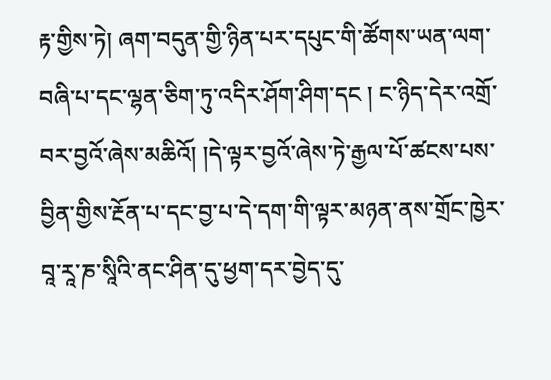རྟ་གྱིས་ཏེ། ཞག་བདུན་གྱི་ཉིན་པར་དཔུང་གི་ཚོགས་ཡན་ལག་བཞི་པ་དང་ལྷན་ཅིག་ཏུ་འདིར་ཤོག་ཤིག་དང ། ང་ཉིད་དེར་འགྲོ་བར་བྱའོ་ཞེས་མཆིའོ། །དེ་ལྟར་བྱའོ་ཞེས་ཏེ་རྒྱལ་པོ་ཚངས་པས་བྱིན་གྱིས་རྔོན་པ་དང་བྱ་པ་དེ་དག་གི་ལྟར་མཉན་ནས་གྲོང་ཁྱེར་བཱ་རཱ་ཎ་སཱིའི་ནང་ཤིན་དུ་ཕྱག་དར་བྱེད་དུ་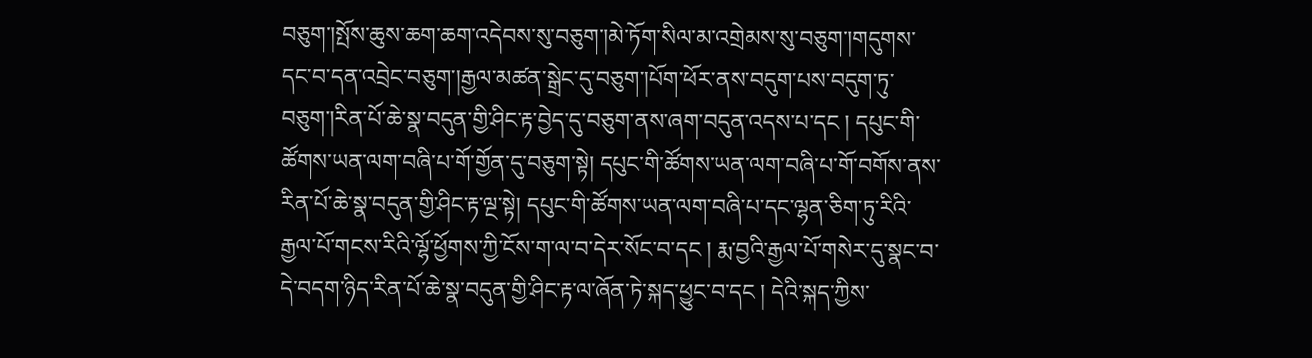བཅུག་།སྤོས་ཆུས་ཆག་ཆག་འདེབས་སུ་བཅུག་།མེ་ཏོག་སིལ་མ་འགྲེམས་སུ་བཅུག་།གདུགས་དང་བ་དན་འབྲེང་བཅུག་།རྒྱལ་མཚན་སྒྲེང་དུ་བཅུག་།པོག་ཕོར་ནས་བདུག་པས་བདུག་ཏུ་བཅུག་།རིན་པོ་ཆེ་སྣ་བདུན་གྱི་ཤིང་རྟ་བྱེད་དུ་བཅུག་ནས་ཞག་བདུན་འདས་པ་དང ། དཔུང་གི་ཚོགས་ཡན་ལག་བཞི་པ་གོ་གྱོན་དུ་བཅུག་སྟེ། དཔུང་གི་ཚོགས་ཡན་ལག་བཞི་པ་གོ་བགོས་ནས་རིན་པོ་ཆེ་སྣ་བདུན་གྱི་ཤིང་རྟ་ལྔ་སྟེ། དཔུང་གི་ཚོགས་ཡན་ལག་བཞི་པ་དང་ལྷན་ཅིག་ཏུ་རིའི་རྒྱལ་པོ་གངས་རིའི་ལྷོ་ཕྱོགས་ཀྱི་ངོས་ག་ལ་བ་དེར་སོང་བ་དང ། རྨ་བྱའི་རྒྱལ་པོ་གསེར་དུ་སྣང་བ་དེ་བདག་ཉིད་རིན་པོ་ཆེ་སྣ་བདུན་གྱི་ཤིང་རྟ་ལ་ཞོན་ཏེ་སྐད་ཕྱུང་བ་དང ། དེའི་སྐད་ཀྱིས་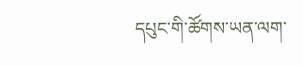དཔུང་གི་ཚོགས་ཡན་ལག་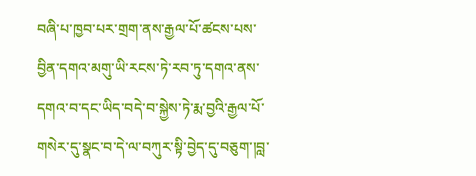བཞི་པ་ཁྱབ་པར་གྲག་ནས་རྒྱལ་པོ་ཚངས་པས་བྱིན་དགའ་མགུ་ཡི་རངས་ཏེ་རབ་ཏུ་དགའ་ནས་དགའ་བ་དང་ཡིད་བདེ་བ་སྐྱེས་ཏེ་རྨ་བྱའི་རྒྱལ་པོ་གསེར་དུ་སྣང་བ་དེ་ལ་བཀུར་སྟི་བྱེད་དུ་བཅུག་།བླ་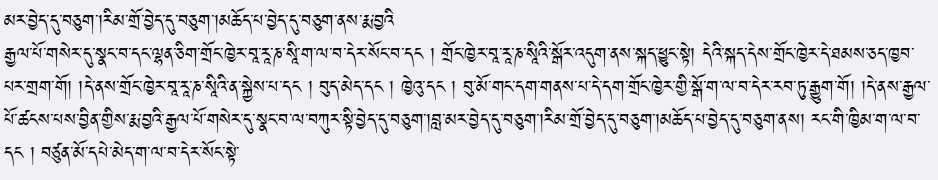མར་བྱེད་དུ་བཅུག་།རིམ་གྲོ་བྱེད་དུ་བཅུག་།མཆོད་པ་བྱེད་དུ་བཅུག་ནས་རྨ་བྱའི
རྒྱལ་པོ་གསེར་དུ་སྣང་བ་དང་ལྷན་ཅིག་གྲོང་ཁྱེར་བཱ་རཱ་ཎ་སཱི་ག་ལ་བ་དེར་སོང་བ་དང ། གྲོང་ཁྱེར་བཱ་རཱ་ཎ་སཱིའི་སྒོར་འདུག་ནས་སྐད་ཕྱུང་སྟེ། དེའི་སྐད་དེས་གྲོང་ཁྱེར་དེ་ཐམས་ཅད་ཁྱབ་པར་གྲག་གོ། །དེ་ནས་གྲོང་ཁྱེར་བཱ་རཱ་ཎ་སཱིའི་ན་སྐྱེས་པ་དང ། བུད་མེད་དང ། ཁྱེའུ་དང ། བུ་མོ་གང་དག་གནས་པ་དེ་དག་གྲོང་ཁྱེར་གྱི་སྒོ་ག་ལ་བ་དེར་རབ་ཏུ་རྒྱུག་གོ། །དེ་ནས་རྒྱལ་པོ་ཚངས་པས་བྱིན་གྱིས་རྨ་བྱའི་རྒྱལ་པོ་གསེར་དུ་སྣང་བ་ལ་བཀུར་སྟི་བྱེད་དུ་བཅུག་།བླ་མར་བྱེད་དུ་བཅུག་།རིམ་གྲོ་བྱེད་དུ་བཅུག་།མཆོད་པ་བྱེད་དུ་བཅུག་ནས། རང་གི་ཁྱིམ་ག་ལ་བ་དང ། བཙུན་མོ་དཔེ་མེད་ག་ལ་བ་དེར་སོང་སྟེ་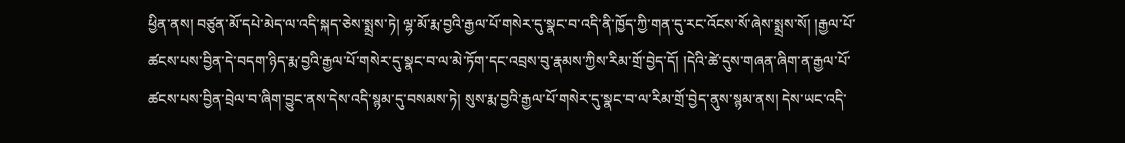ཕྱིན་ནས། བཙུན་མོ་དཔེ་མེད་ལ་འདི་སྐད་ཅེས་སྨྲས་ཏེ། ལྷ་མོ་རྨ་བྱའི་རྒྱལ་པོ་གསེར་དུ་སྣང་བ་འདི་ནི་ཁྱོད་ཀྱི་གན་དུ་རང་འོངས་སོ་ཞེས་སྨྲས་སོ། །རྒྱལ་པོ་ཚངས་པས་བྱིན་དེ་བདག་ཉིད་རྨ་བྱའི་རྒྱལ་པོ་གསེར་དུ་སྣང་བ་ལ་མེ་ཏོག་དང་འབྲས་བུ་རྣམས་ཀྱིས་རིམ་གྲོ་བྱེད་དོ། །དེའི་ཚེ་དུས་གཞན་ཞིག་ན་རྒྱལ་པོ་ཚངས་པས་བྱིན་བྲེལ་བ་ཞིག་བྱུང་ནས་དེས་འདི་སྙམ་དུ་བསམས་ཏེ། སུས་རྨ་བྱའི་རྒྱལ་པོ་གསེར་དུ་སྣང་བ་ལ་རིམ་གྲོ་བྱེད་ནུས་སྙམ་ནས། དེས་ཡང་འདི་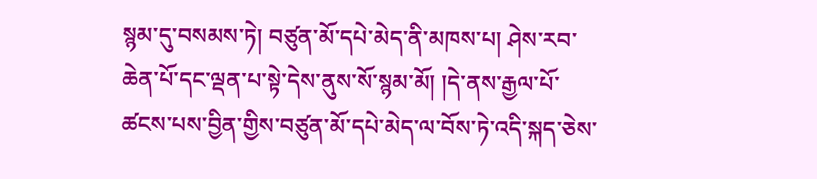སྙམ་དུ་བསམས་ཏེ། བཙུན་མོ་དཔེ་མེད་ནི་མཁས་པ། ཤེས་རབ་ཆེན་པོ་དང་ལྡན་པ་སྟེ་དེས་ནུས་སོ་སྙམ་མོ། །དེ་ནས་རྒྱལ་པོ་ཚངས་པས་བྱིན་གྱིས་བཙུན་མོ་དཔེ་མེད་ལ་བོས་ཏེ་འདི་སྐད་ཅེས་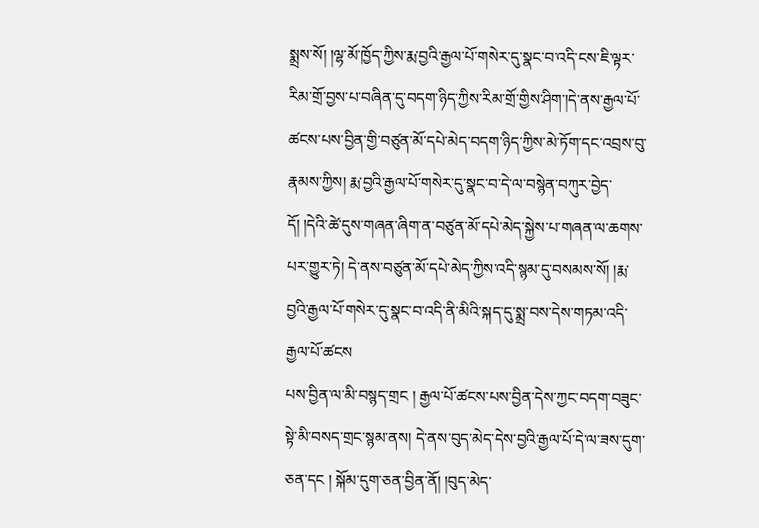སྨྲས་སོ། །ལྷ་མོ་ཁྱོད་ཀྱིས་རྨ་བྱའི་རྒྱལ་པོ་གསེར་དུ་སྣང་བ་འདི་ངས་ཇི་ལྟར་རིམ་གྲོ་བྱས་པ་བཞིན་དུ་བདག་ཉིད་ཀྱིས་རིམ་གྲོ་གྱིས་ཤིག་།དེ་ནས་རྒྱལ་པོ་ཚངས་པས་བྱིན་གྱི་བཙུན་མོ་དཔེ་མེད་བདག་ཉིད་ཀྱིས་མེ་ཏོག་དང་འབྲས་བུ་རྣམས་ཀྱིས། རྨ་བྱའི་རྒྱལ་པོ་གསེར་དུ་སྣང་བ་དེ་ལ་བསྙེན་བཀུར་བྱེད་དོ། །དེའི་ཚེ་དུས་གཞན་ཞིག་ན་བཙུན་མོ་དཔེ་མེད་སྐྱེས་པ་གཞན་ལ་ཆགས་པར་གྱུར་ཏེ། དེ་ནས་བཙུན་མོ་དཔེ་མེད་ཀྱིས་འདི་སྙམ་དུ་བསམས་སོ། །རྨ་བྱའི་རྒྱལ་པོ་གསེར་དུ་སྣང་བ་འདི་ནི་མིའི་སྐད་དུ་སྨྲ་བས་དེས་གཏམ་འདི་རྒྱལ་པོ་ཚངས
པས་བྱིན་ལ་མི་བསྙད་གྲང ། རྒྱལ་པོ་ཚངས་པས་བྱིན་དེས་ཀྱང་བདག་བཟུང་སྟེ་མི་བསད་གྲང་སྙམ་ནས། དེ་ནས་བུད་མེད་དེས་བྱའི་རྒྱལ་པོ་དེ་ལ་ཟས་དུག་ཅན་དང ། སྐོམ་དུག་ཅན་བྱིན་ནོ། །བུད་མེད་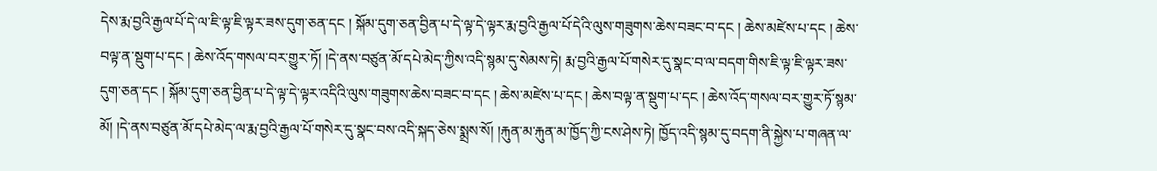དེས་རྨ་བྱའི་རྒྱལ་པོ་དེ་ལ་ཇི་ལྟ་ཇི་ལྟར་ཟས་དུག་ཅན་དང ། སྐོམ་དུག་ཅན་བྱིན་པ་དེ་ལྟ་དེ་ལྟར་རྨ་བྱའི་རྒྱལ་པོ་དེའི་ལུས་གཟུགས་ཆེས་བཟང་བ་དང ། ཆེས་མཛེས་པ་དང ། ཆེས་བལྟ་ན་སྡུག་པ་དང ། ཆེས་འོད་གསལ་བར་གྱུར་ཏོ། །དེ་ནས་བཙུན་མོ་དཔེ་མེད་ཀྱིས་འདི་སྙམ་དུ་སེམས་ཏེ། རྨ་བྱའི་རྒྱལ་པོ་གསེར་དུ་སྣང་བ་ལ་བདག་གིས་ཇི་ལྟ་ཇི་ལྟར་ཟས་དུག་ཅན་དང ། སྐོམ་དུག་ཅན་བྱིན་པ་དེ་ལྟ་དེ་ལྟར་འདིའི་ལུས་གཟུགས་ཆེས་བཟང་བ་དང ། ཆེས་མཛེས་པ་དང ། ཆེས་བལྟ་ན་སྡུག་པ་དང ། ཆེས་འོད་གསལ་བར་གྱུར་ཏོ་སྙམ་མོ། །དེ་ནས་བཙུན་མོ་དཔེ་མེད་ལ་རྨ་བྱའི་རྒྱལ་པོ་གསེར་དུ་སྣང་བས་འདི་སྐད་ཅེས་སྨྲས་སོ། །རྐུན་མ་རྐུན་མ་ཁྱོད་ཀྱི་ངས་ཤེས་ཏེ། ཁྱོད་འདི་སྙམ་དུ་བདག་ནི་སྐྱེས་པ་གཞན་ལ་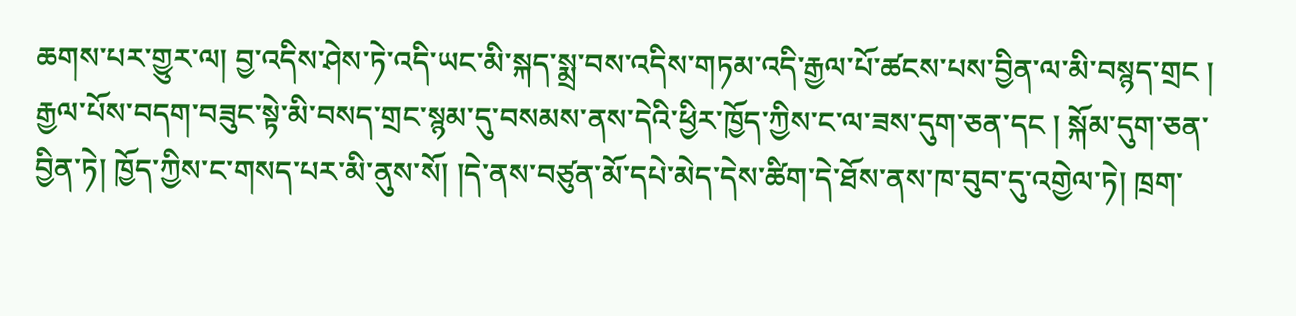ཆགས་པར་གྱུར་ལ། བྱ་འདིས་ཤེས་ཏེ་འདི་ཡང་མི་སྐད་སྨྲ་བས་འདིས་གཏམ་འདི་རྒྱལ་པོ་ཚངས་པས་བྱིན་ལ་མི་བསྙད་གྲང ། རྒྱལ་པོས་བདག་བཟུང་སྟེ་མི་བསད་གྲང་སྙམ་དུ་བསམས་ནས་དེའི་ཕྱིར་ཁྱོད་ཀྱིས་ང་ལ་ཟས་དུག་ཅན་དང ། སྐོམ་དུག་ཅན་བྱིན་ཏེ། ཁྱོད་ཀྱིས་ང་གསད་པར་མི་ནུས་སོ། །དེ་ནས་བཙུན་མོ་དཔེ་མེད་དེས་ཚིག་དེ་ཐོས་ནས་ཁ་བུབ་དུ་འགྱེལ་ཏེ། ཁྲག་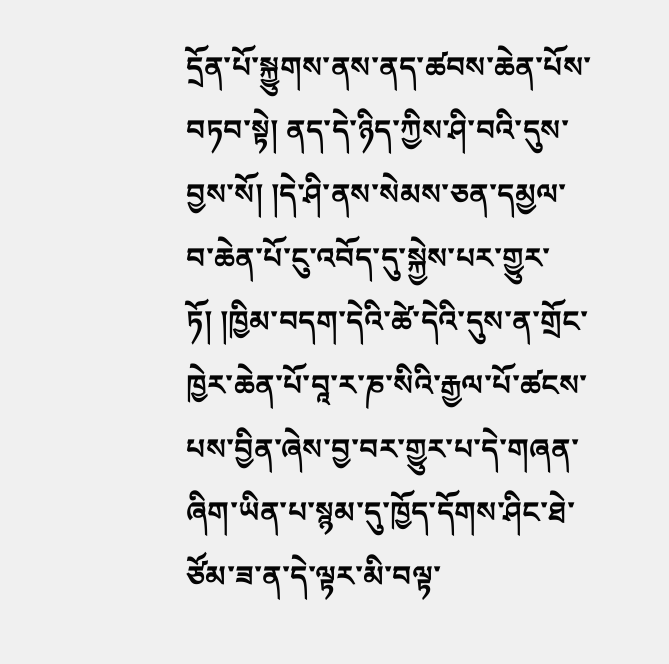དྲོན་པོ་སྐྱུགས་ནས་ནད་ཚབས་ཆེན་པོས་བཏབ་སྟེ། ནད་དེ་ཉིད་ཀྱིས་ཤི་བའི་དུས་བྱས་སོ། །དེ་ཤི་ནས་སེམས་ཅན་དམྱལ་བ་ཆེན་པོ་ངུ་འབོད་དུ་སྐྱེས་པར་གྱུར་ཏོ། །ཁྱིམ་བདག་དེའི་ཚེ་དེའི་དུས་ན་གྲོང་ཁྱེར་ཆེན་པོ་བཱ་ར་ཎ་སིའི་རྒྱལ་པོ་ཚངས་པས་བྱིན་ཞེས་བྱ་བར་གྱུར་པ་དེ་གཞན་ཞིག་ཡིན་པ་སྙམ་དུ་ཁྱོད་དོགས་ཤིང་ཐེ་ཙོམ་ཟ་ན་དེ་ལྟར་མི་བལྟ་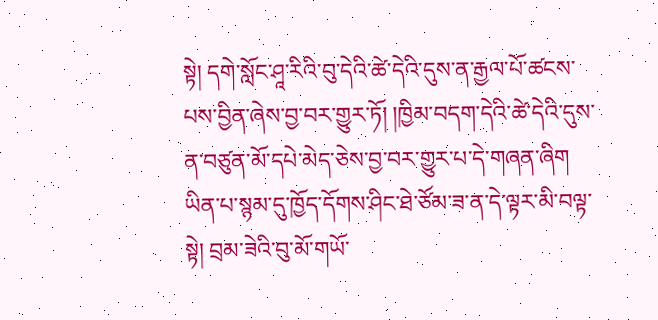སྟེ། དགེ་སློང་ཤཱ་རིའི་བུ་དེའི་ཚེ་དེའི་དུས་ན་རྒྱལ་པོ་ཚངས་པས་བྱིན་ཞེས་བྱ་བར་གྱུར་ཏོ། །ཁྱིམ་བདག་དེའི་ཚེ་དེའི་དུས་ན་བཙུན་མོ་དཔེ་མེད་ཅེས་བྱ་བར་གྱུར་པ་དེ་གཞན་ཞིག
ཡིན་པ་སྙམ་དུ་ཁྱོད་དོགས་ཤིང་ཐེ་ཙོམ་ཟ་ན་དེ་ལྟར་མི་བལྟ་སྟེ། བྲམ་ཟེའི་བུ་མོ་གཡོ་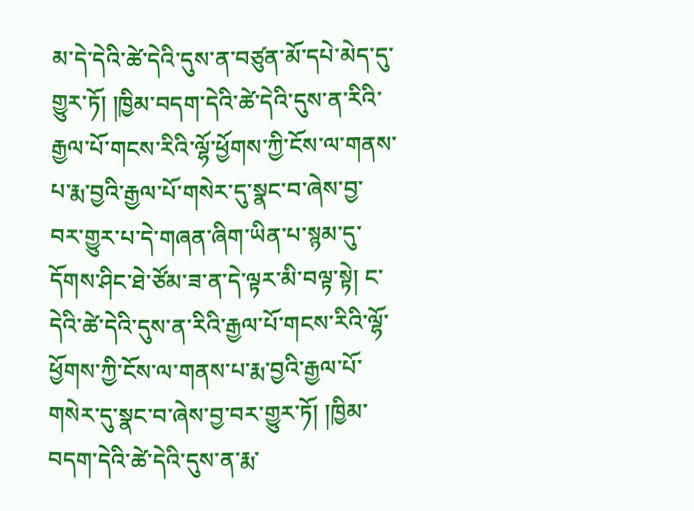མ་དེ་དེའི་ཚེ་དེའི་དུས་ན་བཙུན་མོ་དཔེ་མེད་དུ་གྱུར་ཏོ། །ཁྱིམ་བདག་དེའི་ཚེ་དེའི་དུས་ན་རིའི་རྒྱལ་པོ་གངས་རིའི་ལྷོ་ཕྱོགས་ཀྱི་ངོས་ལ་གནས་པ་རྨ་བྱའི་རྒྱལ་པོ་གསེར་དུ་སྣང་བ་ཞེས་བྱ་བར་གྱུར་པ་དེ་གཞན་ཞིག་ཡིན་པ་སྙམ་དུ་དོགས་ཤིང་ཐེ་ཙོམ་ཟ་ན་དེ་ལྟར་མི་བལྟ་སྟེ། ང་དེའི་ཚེ་དེའི་དུས་ན་རིའི་རྒྱལ་པོ་གངས་རིའི་ལྷོ་ཕྱོགས་ཀྱི་ངོས་ལ་གནས་པ་རྨ་བྱའི་རྒྱལ་པོ་གསེར་དུ་སྣང་བ་ཞེས་བྱ་བར་གྱུར་ཏོ། །ཁྱིམ་བདག་དེའི་ཚེ་དེའི་དུས་ན་རྨ་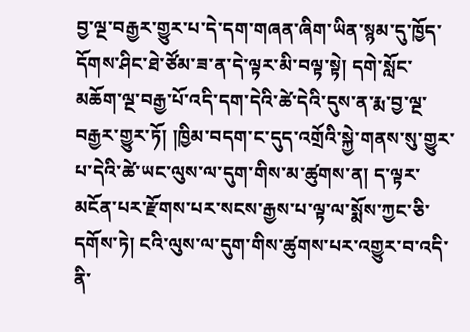བྱ་ལྔ་བརྒྱར་གྱུར་པ་དེ་དག་གཞན་ཞིག་ཡིན་སྙམ་དུ་ཁྱོད་དོགས་ཤིང་ཐེ་ཙོམ་ཟ་ན་དེ་ལྟར་མི་བལྟ་སྟེ། དགེ་སློང་མཆོག་ལྔ་བརྒྱ་པོ་འདི་དག་དེའི་ཚེ་དེའི་དུས་ན་རྨ་བྱ་ལྔ་བརྒྱར་གྱུར་ཏོ། །ཁྱིམ་བདག་ང་དུད་འགྲོའི་སྐྱེ་གནས་སུ་གྱུར་པ་དེའི་ཚེ་ཡང་ལུས་ལ་དུག་གིས་མ་ཚུགས་ན། ད་ལྟར་མངོན་པར་རྫོགས་པར་སངས་རྒྱས་པ་ལྟ་ལ་སྨོས་ཀྱང་ཅི་དགོས་ཏེ། ངའི་ལུས་ལ་དུག་གིས་ཚུགས་པར་འགྱུར་བ་འདི་ནི་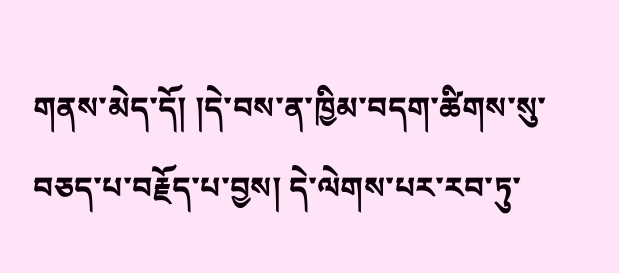གནས་མེད་དོ། །དེ་བས་ན་ཁྱིམ་བདག་ཚིགས་སུ་བཅད་པ་བརྗོད་པ་བྱས། དེ་ལེགས་པར་རབ་ཏུ་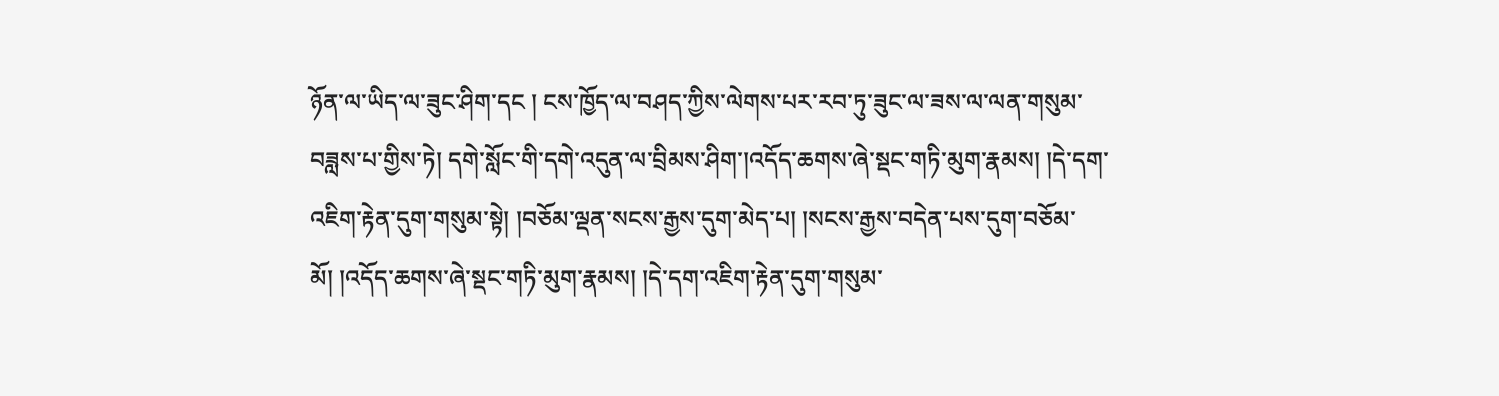ཉོན་ལ་ཡིད་ལ་ཟུང་ཤིག་དང ། ངས་ཁྱོད་ལ་བཤད་ཀྱིས་ལེགས་པར་རབ་ཏུ་ཟུང་ལ་ཟས་ལ་ལན་གསུམ་བཟླས་པ་གྱིས་ཏེ། དགེ་སློང་གི་དགེ་འདུན་ལ་བྲིམས་ཤིག་།འདོད་ཆགས་ཞེ་སྡང་གཏི་མུག་རྣམས། །དེ་དག་འཇིག་རྟེན་དུག་གསུམ་སྟེ། །བཅོམ་ལྡན་སངས་རྒྱས་དུག་མེད་པ། །སངས་རྒྱས་བདེན་པས་དུག་བཅོམ་མོ། །འདོད་ཆགས་ཞེ་སྡང་གཏི་མུག་རྣམས། །དེ་དག་འཇིག་རྟེན་དུག་གསུམ་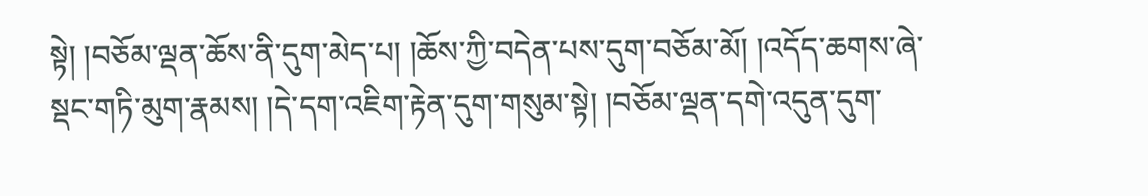སྟེ། །བཅོམ་ལྡན་ཆོས་ནི་དུག་མེད་པ། །ཆོས་ཀྱི་བདེན་པས་དུག་བཅོམ་མོ། །འདོད་ཆགས་ཞེ་སྡང་གཏི་མུག་རྣམས། །དེ་དག་འཇིག་རྟེན་དུག་གསུམ་སྟེ། །བཅོམ་ལྡན་དགེ་འདུན་དུག་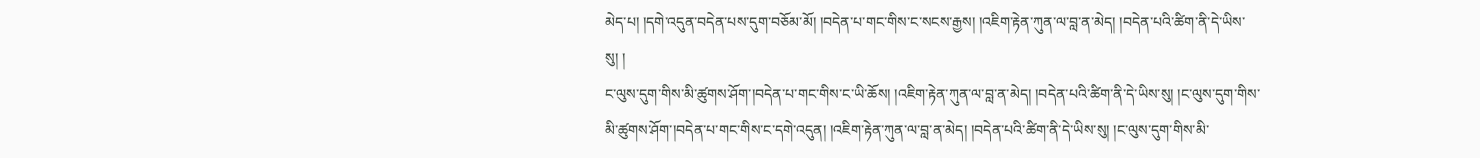མེད་པ། །དགེ་འདུན་བདེན་པས་དུག་བཅོམ་མོ། །བདེན་པ་གང་གིས་ང་སངས་རྒྱས། །འཇིག་རྟེན་ཀུན་ལ་བླ་ན་མེད། །བདེན་པའི་ཚིག་ནི་དེ་ཡིས་སུ། །
ང་ལུས་དུག་གིས་མི་ཚུགས་ཤོག་།བདེན་པ་གང་གིས་ང་ཡི་ཆོས། །འཇིག་རྟེན་ཀུན་ལ་བླ་ན་མེད། །བདེན་པའི་ཚིག་ནི་དེ་ཡིས་སུ། །ང་ལུས་དུག་གིས་མི་ཚུགས་ཤོག་།བདེན་པ་གང་གིས་ང་དགེ་འདུན། །འཇིག་རྟེན་ཀུན་ལ་བླ་ན་མེད། །བདེན་པའི་ཚིག་ནི་དེ་ཡིས་སུ། །ང་ལུས་དུག་གིས་མི་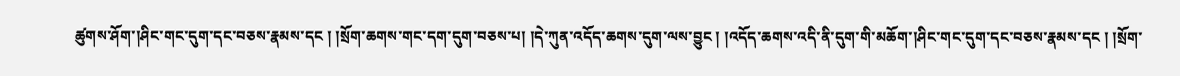ཚུགས་ཤོག་།ཤིང་གང་དུག་དང་བཅས་རྣམས་དང ། །སྲོག་ཆགས་གང་དག་དུག་བཅས་པ། །དེ་ཀུན་འདོད་ཆགས་དུག་ལས་བྱུང ། །འདོད་ཆགས་འདི་ནི་དུག་གི་མཆོག་།ཤིང་གང་དུག་དང་བཅས་རྣམས་དང ། །སྲོག་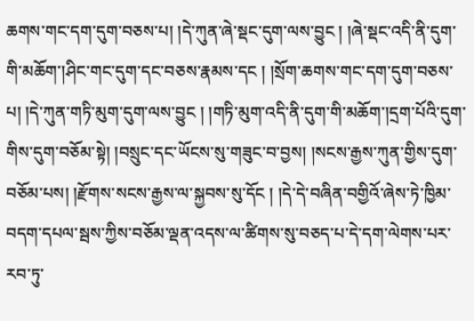ཆགས་གང་དག་དུག་བཅས་པ། །དེ་ཀུན་ཞེ་སྡང་དུག་ལས་བྱུང ། །ཞེ་སྡང་འདི་ནི་དུག་གི་མཆོག་།ཤིང་གང་དུག་དང་བཅས་རྣམས་དང ། །སྲོག་ཆགས་གང་དག་དུག་བཅས་པ། །དེ་ཀུན་གཏི་མུག་དུག་ལས་བྱུང ། །གཏི་མུག་འདི་ནི་དུག་གི་མཆོག་།དྲག་པོའི་དུག་གིས་དུག་བཅོམ་སྟེ། །བསྲུང་དང་ཡོངས་སུ་གཟུང་བ་བྱས། །སངས་རྒྱས་ཀུན་གྱིས་དུག་བཅོམ་པས། །རྫོགས་སངས་རྒྱས་ལ་སྐྱབས་སུ་དོང ། །དེ་དེ་བཞིན་བགྱིའོ་ཞེས་ཏེ་ཁྱིམ་བདག་དཔལ་སྦས་ཀྱིས་བཅོམ་ལྡན་འདས་ལ་ཚིགས་སུ་བཅད་པ་དེ་དག་ལེགས་པར་རབ་ཏུ་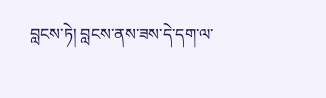བླངས་ཏེ། བླངས་ནས་ཟས་དེ་དག་ལ་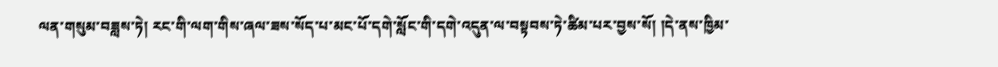ལན་གསུམ་བཟླས་ཏེ། རང་གི་ལག་གིས་ཞལ་ཟས་སོད་པ་མང་པོ་དགེ་སློང་གི་དགེ་འདུན་ལ་བསྟབས་ཏེ་ཚིམ་པར་བྱས་སོ། །དེ་ནས་ཁྱིམ་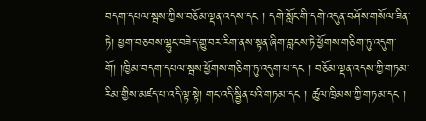བདག་དཔལ་སྦས་ཀྱིས་བཅོམ་ལྡན་འདས་དང ། དགེ་སློང་གི་དགེ་འདུན་བཤོས་གསོལ་ཟིན་ཏེ། ཕྱག་བཅབས་ལྷུང་བཟེད་གྱུ་བར་རིག་ནས་སྟན་ཞིག་བླངས་ཏེ་ཕྱོགས་གཅིག་ཏུ་འདུག་གོ། །ཁྱིམ་བདག་དཔལ་སྦས་ཕྱོགས་གཅིག་ཏུ་འདུག་པ་དང ། བཅོམ་ལྡན་འདས་ཀྱི་གཏམ་རིམ་གྱིས་མཛད་པ་འདི་ལྟ་སྟེ། གང་འདི་སྦྱིན་པའི་གཏམ་དང ། ཚུལ་ཁྲིམས་ཀྱི་གཏམ་དང །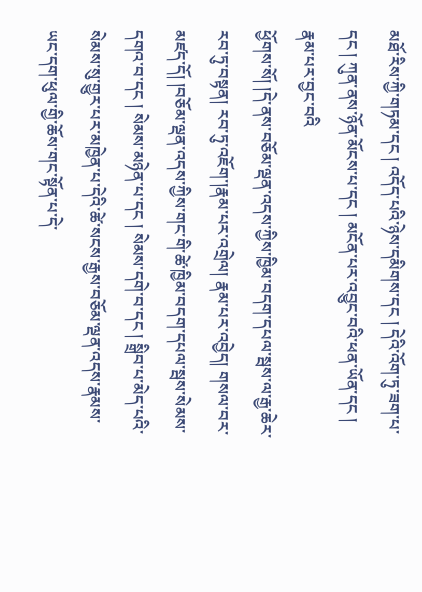མཐོ་རིས་ཀྱི་གཏམ་དང ། འདོད་པའི་ཉེས་དམིགས་དང ། དེའི་འོག་ཏུ་ཟག་པ་དང ། ཀུན་ནས་ཉོན་མོངས་པ་དང ། མངོན་པར་འབྱུང་བའི་ཕན་ཡོན་དང ། རྣམ་པར་བྱང་བའི
ཕྱོགས་སོ། །དེ་ནས་བཅོམ་ལྡན་འདས་ཀྱིས་ཁྱིམ་བདག་དཔལ་སྦས་ལ་རྒྱ་ཆེར་རབ་ཏུ་བསྟན། རབ་ཏུ་འཇོག་།རྣམ་པར་འགྲེལ། རྣམ་པར་འབྱེད། གསལ་བར་མཛད་དོ། །བཅོམ་ལྡན་འདས་ཀྱིས་གང་གི་ཚེ་ཁྱིམ་བདག་དཔལ་སྦས་སེམས་དགའ་བ་དང ། སེམས་མཉེན་པ་དང ། སེམས་དགེ་བ་དང ། སྒྲིབ་པ་མེད་པའི་སེམས་སུ་གྱུར་པར་མཁྱེན་པ་དེའི་ཚེ་སངས་རྒྱས་བཅོམ་ལྡན་འདས་རྣམས་ཡང་དག་ཕུལ་གྱི་ཆོས་གང་སྟོན་པ་དེ་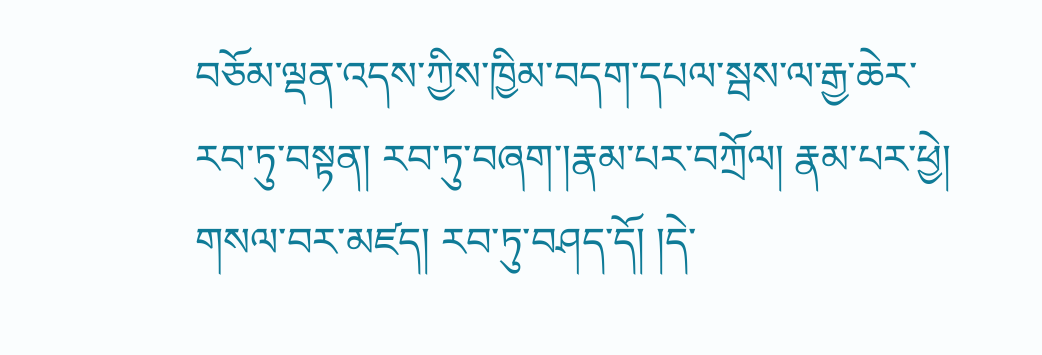བཅོམ་ལྡན་འདས་ཀྱིས་ཁྱིམ་བདག་དཔལ་སྦས་ལ་རྒྱ་ཆེར་རབ་ཏུ་བསྟན། རབ་ཏུ་བཞག་།རྣམ་པར་བཀྲོལ། རྣམ་པར་ཕྱེ། གསལ་བར་མཛད། རབ་ཏུ་བཤད་དོ། །དེ་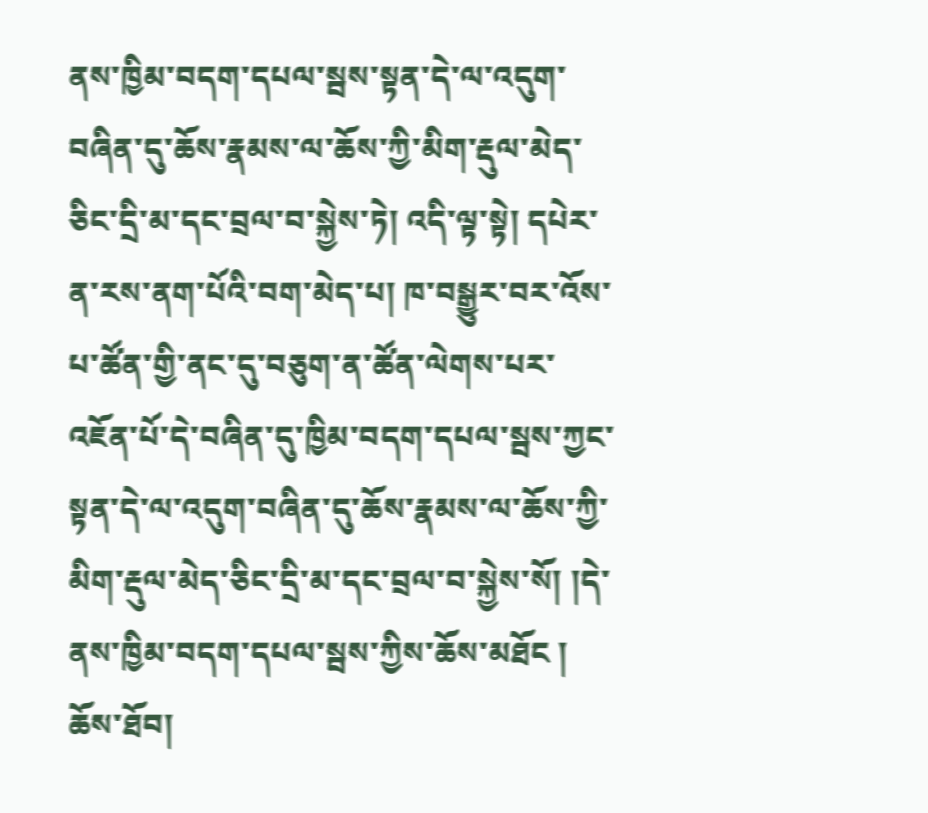ནས་ཁྱིམ་བདག་དཔལ་སྦས་སྟན་དེ་ལ་འདུག་བཞིན་དུ་ཆོས་རྣམས་ལ་ཆོས་ཀྱི་མིག་རྡུལ་མེད་ཅིང་དྲི་མ་དང་བྲལ་བ་སྐྱེས་ཏེ། འདི་ལྟ་སྟེ། དཔེར་ན་རས་ནག་པོའི་བག་མེད་པ། ཁ་བསྒྱུར་བར་འོས་པ་ཚོན་གྱི་ནང་དུ་བཅུག་ན་ཚོན་ལེགས་པར་འཇོན་པོ་དེ་བཞིན་དུ་ཁྱིམ་བདག་དཔལ་སྦས་ཀྱང་སྟན་དེ་ལ་འདུག་བཞིན་དུ་ཆོས་རྣམས་ལ་ཆོས་ཀྱི་མིག་རྡུལ་མེད་ཅིང་དྲི་མ་དང་བྲལ་བ་སྐྱེས་སོ། །དེ་ནས་ཁྱིམ་བདག་དཔལ་སྦས་ཀྱིས་ཆོས་མཐོང ། ཆོས་ཐོབ།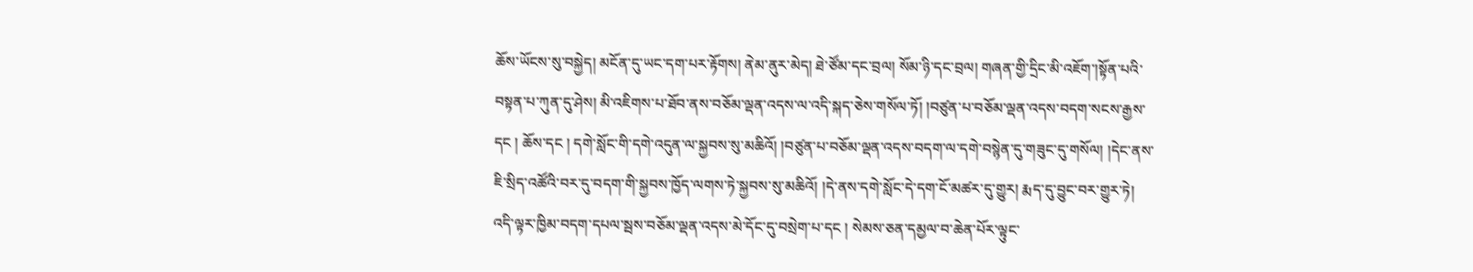ཆོས་ཡོངས་སུ་བསྐྱེད། མངོན་དུ་ཡང་དག་པར་རྟོགས། ནེམ་ནུར་མེད། ཐེ་ཙོམ་དང་བྲལ། སོམ་ཉི་དང་བྲལ། གཞན་གྱི་དྲིང་མི་འཇོག་།སྟོན་པའི་བསྟན་པ་ཀུན་དུ་ཤེས། མི་འཇིགས་པ་ཐོབ་ནས་བཅོམ་ལྡན་འདས་ལ་འདི་སྐད་ཅེས་གསོལ་ཏོ། །བཙུན་པ་བཅོམ་ལྡན་འདས་བདག་སངས་རྒྱས་དང ། ཆོས་དང ། དགེ་སློང་གི་དགེ་འདུན་ལ་སྐྱབས་སུ་མཆིའོ། །བཙུན་པ་བཅོམ་ལྡན་འདས་བདག་ལ་དགེ་བསྙེན་དུ་གཟུང་དུ་གསོལ། །དེང་ནས་ཇི་སྲིད་འཚོའི་བར་དུ་བདག་གི་སྐྱབས་ཁྱོད་ལགས་ཏེ་སྐྱབས་སུ་མཆིའོ། །དེ་ནས་དགེ་སློང་དེ་དག་ངོ་མཚར་དུ་གྱུར། རྨད་དུ་བྱུང་བར་གྱུར་ཏེ། འདི་ལྟར་ཁྱིམ་བདག་དཔལ་སྦས་བཅོམ་ལྡན་འདས་མེ་དོང་དུ་བསྲེག་པ་དང ། སེམས་ཅན་དམྱལ་བ་ཆེན་པོར་ལྟུང་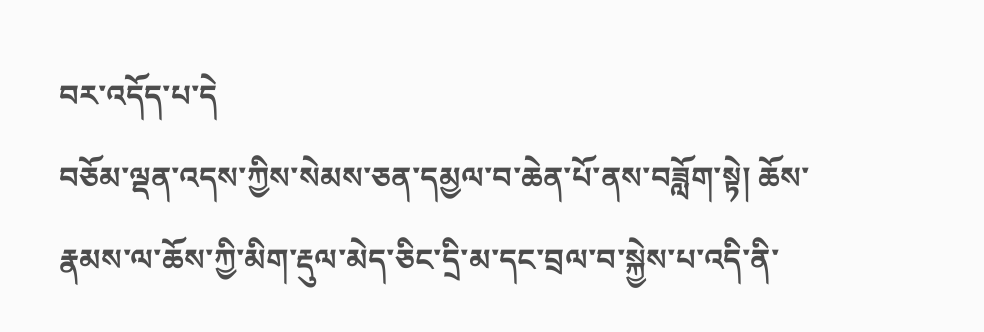བར་འདོད་པ་དེ
བཅོམ་ལྡན་འདས་ཀྱིས་སེམས་ཅན་དམྱལ་བ་ཆེན་པོ་ནས་བཟློག་སྟེ། ཆོས་རྣམས་ལ་ཆོས་ཀྱི་མིག་རྡུལ་མེད་ཅིང་དྲི་མ་དང་བྲལ་བ་སྐྱེས་པ་འདི་ནི་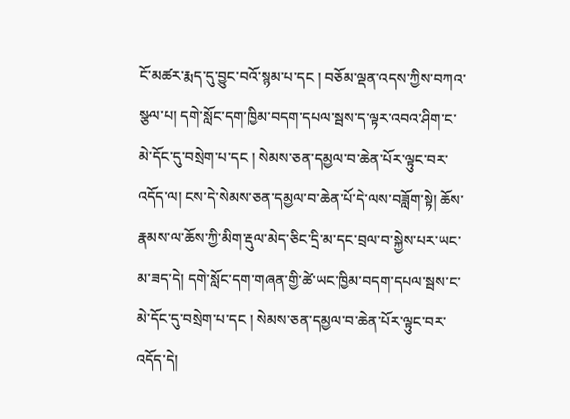ངོ་མཚར་རྨད་དུ་བྱུང་བའོ་སྙམ་པ་དང ། བཅོམ་ལྡན་འདས་ཀྱིས་བཀའ་སྩལ་པ། དགེ་སློང་དག་ཁྱིམ་བདག་དཔལ་སྦས་ད་ལྟར་འབའ་ཤིག་ང་མེ་དོང་དུ་བསྲེག་པ་དང ། སེམས་ཅན་དམྱལ་བ་ཆེན་པོར་ལྟུང་བར་འདོད་ལ། ངས་དེ་སེམས་ཅན་དམྱལ་བ་ཆེན་པོ་དེ་ལས་བཟློག་སྟེ། ཆོས་རྣམས་ལ་ཆོས་ཀྱི་མིག་རྡུལ་མེད་ཅིང་དྲི་མ་དང་བྲལ་བ་སྐྱེས་པར་ཡང་མ་ཟད་དེ། དགེ་སློང་དག་གཞན་གྱི་ཚེ་ཡང་ཁྱིམ་བདག་དཔལ་སྦས་ང་མེ་དོང་དུ་བསྲེག་པ་དང ། སེམས་ཅན་དམྱལ་བ་ཆེན་པོར་ལྟུང་བར་འདོད་དེ།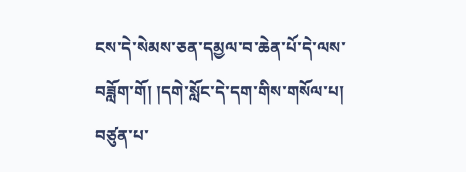ངས་དེ་སེམས་ཅན་དམྱལ་བ་ཆེན་པོ་དེ་ལས་བཟློག་གོ། །དགེ་སློང་དེ་དག་གིས་གསོལ་པ། བཙུན་པ་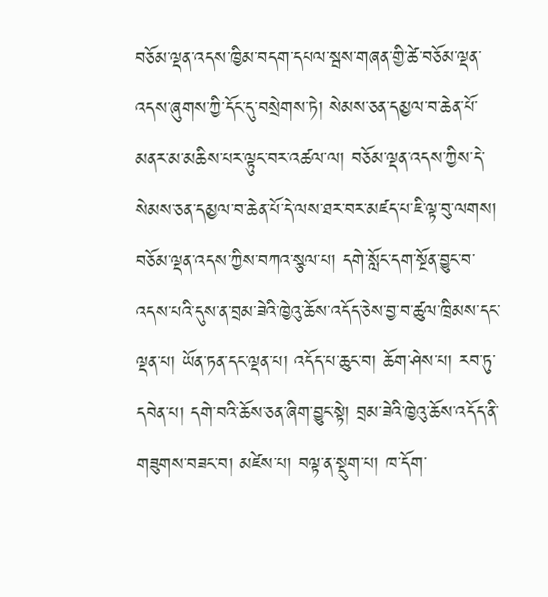བཅོམ་ལྡན་འདས་ཁྱིམ་བདག་དཔལ་སྦས་གཞན་གྱི་ཚེ་བཅོམ་ལྡན་འདས་ཞུགས་ཀྱི་དོང་དུ་བསྲེགས་ཏེ། སེམས་ཅན་དམྱལ་བ་ཆེན་པོ་མནར་མ་མཆིས་པར་ལྟུང་བར་འཚལ་ལ། བཅོམ་ལྡན་འདས་ཀྱིས་དེ་སེམས་ཅན་དམྱལ་བ་ཆེན་པོ་དེ་ལས་ཐར་བར་མཛད་པ་ཇི་ལྟ་བུ་ལགས། བཅོམ་ལྡན་འདས་ཀྱིས་བཀའ་སྩལ་པ། དགེ་སློང་དག་སྔོན་བྱུང་བ་འདས་པའི་དུས་ན་བྲམ་ཟེའི་ཁྱེའུ་ཆོས་འདོད་ཅེས་བྱ་བ་ཚུལ་ཁྲིམས་དང་ལྡན་པ། ཡོན་ཏན་དང་ལྡན་པ། འདོད་པ་ཆུང་བ། ཆོག་ཤེས་པ། རབ་ཏུ་དབེན་པ། དགེ་བའི་ཆོས་ཅན་ཞིག་བྱུང་སྟེ། བྲམ་ཟེའི་ཁྱེའུ་ཆོས་འདོད་ནི་གཟུགས་བཟང་བ། མཛེས་པ། བལྟ་ན་སྡུག་པ། ཁ་དོག་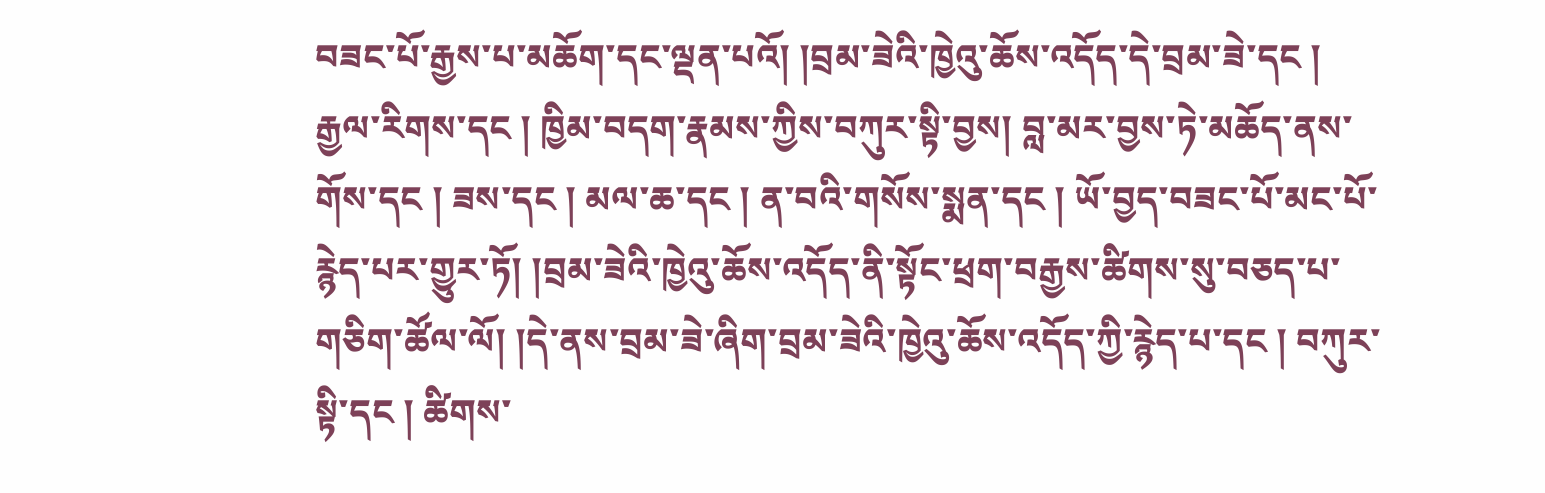བཟང་པོ་རྒྱས་པ་མཆོག་དང་ལྡན་པའོ། །བྲམ་ཟེའི་ཁྱེའུ་ཆོས་འདོད་དེ་བྲམ་ཟེ་དང ། རྒྱལ་རིགས་དང ། ཁྱིམ་བདག་རྣམས་ཀྱིས་བཀུར་སྟི་བྱས། བླ་མར་བྱས་ཏེ་མཆོད་ནས་གོས་དང ། ཟས་དང ། མལ་ཆ་དང ། ན་བའི་གསོས་སྨན་དང ། ཡོ་བྱད་བཟང་པོ་མང་པོ་རྙེད་པར་གྱུར་ཏོ། །བྲམ་ཟེའི་ཁྱེའུ་ཆོས་འདོད་ནི་སྟོང་ཕྲག་བརྒྱས་ཚིགས་སུ་བཅད་པ་གཅིག་ཚོལ་ལོ། །དེ་ནས་བྲམ་ཟེ་ཞིག་བྲམ་ཟེའི་ཁྱེའུ་ཆོས་འདོད་ཀྱི་རྙེད་པ་དང ། བཀུར་སྟི་དང ། ཚིགས་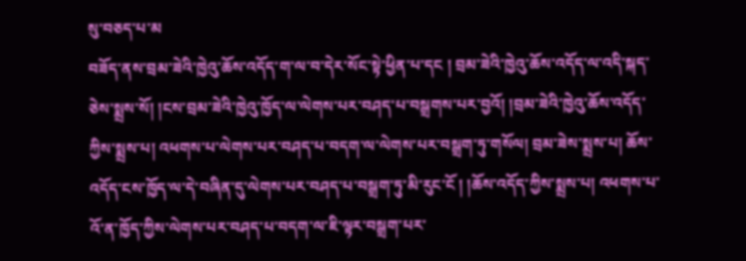སུ་བཅད་པ་མ
བཟོད་ནས་བྲམ་ཟེའི་ཁྱེའུ་ཆོས་འདོད་ག་ལ་བ་དེར་སོང་སྟེ་ཕྱིན་པ་དང ། བྲམ་ཟེའི་ཁྱེའུ་ཆོས་འདོད་ལ་འདི་སྐད་ཅེས་སྨྲས་སོ། །ངས་བྲམ་ཟེའི་ཁྱེའུ་ཁྱོད་ལ་ལེགས་པར་བཤད་པ་བསྒྲགས་པར་བྱའོ། །བྲམ་ཟེའི་ཁྱེའུ་ཆོས་འདོད་ཀྱིས་སྨྲས་པ། འཕགས་པ་ལེགས་པར་བཤད་པ་བདག་ལ་ལེགས་པར་བསྒྲག་ཏུ་གསོལ། བྲམ་ཟེས་སྨྲས་པ། ཆོས་འདོད་ངས་ཁྱོད་ལ་དེ་བཞིན་དུ་ལེགས་པར་བཤད་པ་བསྒྲག་ཏུ་མི་རུང་ངོ ། །ཆོས་འདོད་ཀྱིས་སྨྲས་པ། འཕགས་པ་འོ་ན་ཁྱོད་ཀྱིས་ལེགས་པར་བཤད་པ་བདག་ལ་ཇི་ལྟར་བསྒྲག་པར་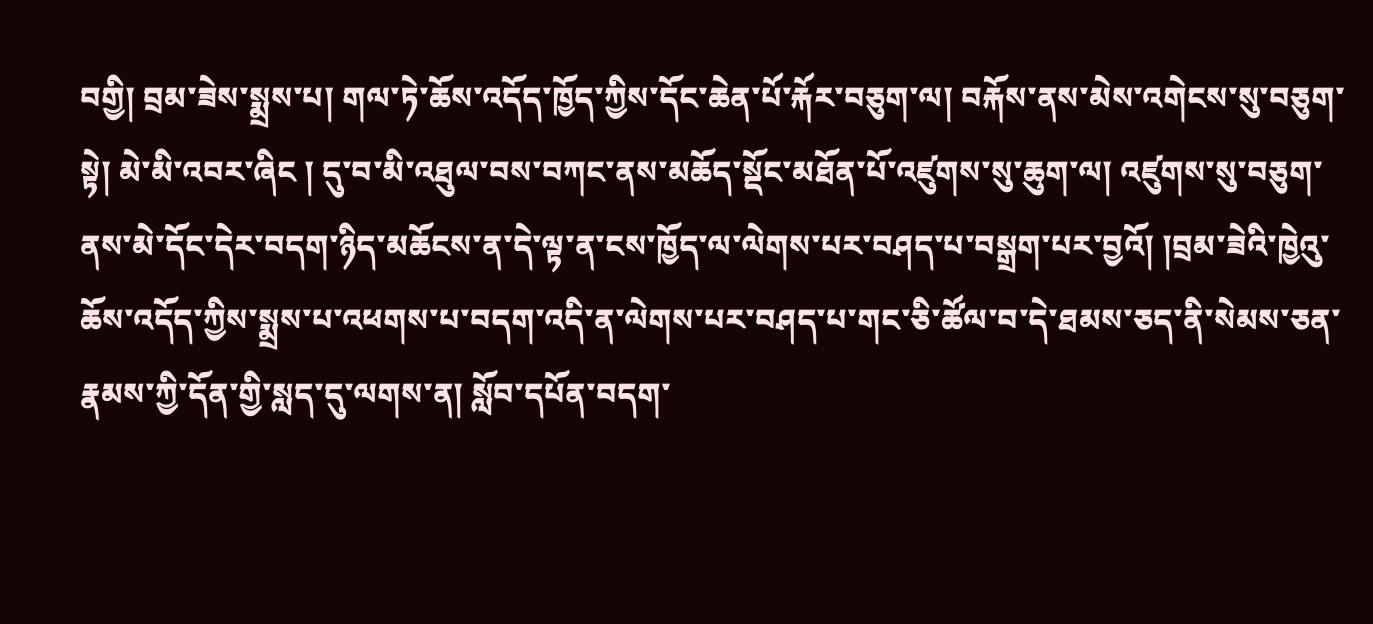བགྱི། བྲམ་ཟེས་སྨྲས་པ། གལ་ཏེ་ཆོས་འདོད་ཁྱོད་ཀྱིས་དོང་ཆེན་པོ་རྐོར་བཅུག་ལ། བརྐོས་ནས་མེས་འགེངས་སུ་བཅུག་སྟེ། མེ་མི་འབར་ཞིང ། དུ་བ་མི་འཐུལ་བས་བཀང་ནས་མཆོད་སྡོང་མཐོན་པོ་འཛུགས་སུ་ཆུག་ལ། འཛུགས་སུ་བཅུག་ནས་མེ་དོང་དེར་བདག་ཉིད་མཆོངས་ན་དེ་ལྟ་ན་ངས་ཁྱོད་ལ་ལེགས་པར་བཤད་པ་བསྒྲག་པར་བྱའོ། །བྲམ་ཟེའི་ཁྱེའུ་ཆོས་འདོད་ཀྱིས་སྨྲས་པ་འཕགས་པ་བདག་འདི་ན་ལེགས་པར་བཤད་པ་གང་ཅི་ཚོལ་བ་དེ་ཐམས་ཅད་ནི་སེམས་ཅན་རྣམས་ཀྱི་དོན་གྱི་སླད་དུ་ལགས་ན། སློབ་དཔོན་བདག་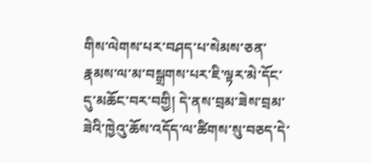གིས་ལེགས་པར་བཤད་པ་སེམས་ཅན་རྣམས་ལ་མ་བསྒྲགས་པར་ཇི་ལྟར་མེ་དོང་དུ་མཆོང་བར་བགྱི། དེ་ནས་བྲམ་ཟེས་བྲམ་ཟེའི་ཁྱེའུ་ཆོས་འདོད་ལ་ཚིགས་སུ་བཅད་དེ་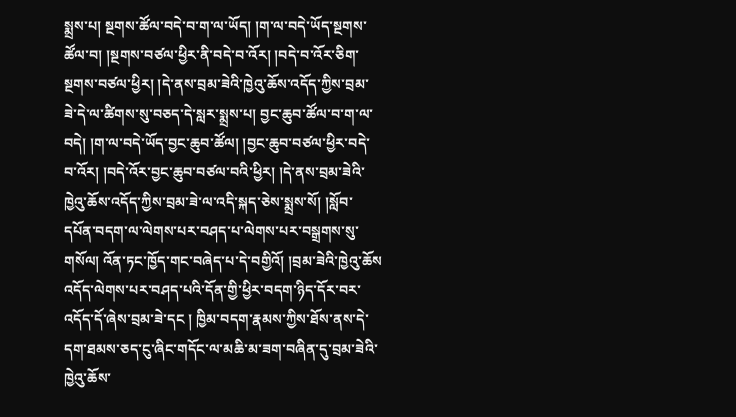སྨྲས་པ། སྔགས་ཚོལ་བདེ་བ་ག་ལ་ཡོད། །ག་ལ་བདེ་ཡོད་སྔགས་ཚོལ་བ། །སྔགས་བཙལ་ཕྱིར་ནི་བདེ་བ་འོར། །བདེ་བ་འོར་ཅིག་སྔགས་བཙལ་ཕྱིར། །དེ་ནས་བྲམ་ཟེའི་ཁྱེའུ་ཆོས་འདོད་ཀྱིས་བྲམ་ཟེ་དེ་ལ་ཚིགས་སུ་བཅད་དེ་སླར་སྨྲས་པ། བྱང་ཆུབ་ཚོལ་བ་ག་ལ་བདེ། །ག་ལ་བདེ་ཡོད་བྱང་ཆུབ་ཚོལ། །བྱང་ཆུབ་བཙལ་ཕྱིར་བདེ་བ་འོར། །བདེ་འོར་བྱང་ཆུབ་བཙལ་བའི་ཕྱིར། །དེ་ནས་བྲམ་ཟེའི་ཁྱེའུ་ཆོས་འདོད་ཀྱིས་བྲམ་ཟེ་ལ་འདི་སྐད་ཅེས་སྨྲས་སོ། །སློབ་དཔོན་བདག་ལ་ལེགས་པར་བཤད་པ་ལེགས་པར་བསྒྲགས་སུ་གསོལ། འོན་ཏང་ཁྱོད་གང་བཞེད་པ་དེ་བགྱིའོ། །བྲམ་ཟེའི་ཁྱེའུ་ཆོས
འདོད་ལེགས་པར་བཤད་པའི་དོན་གྱི་ཕྱིར་བདག་ཉིད་དོར་བར་འདོད་དོ་ཞེས་བྲམ་ཟེ་དང ། ཁྱིམ་བདག་རྣམས་ཀྱིས་ཐོས་ནས་དེ་དག་ཐམས་ཅད་ངུ་ཞིང་གདོང་ལ་མཆི་མ་ཟག་བཞིན་དུ་བྲམ་ཟེའི་ཁྱེའུ་ཆོས་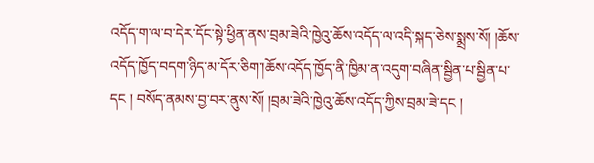འདོད་ག་ལ་བ་དེར་དོང་སྟེ་ཕྱིན་ནས་བྲམ་ཟེའི་ཁྱེའུ་ཆོས་འདོད་ལ་འདི་སྐད་ཅེས་སྨྲས་སོ། །ཆོས་འདོད་ཁྱོད་བདག་ཉིད་མ་དོར་ཅིག་།ཆོས་འདོད་ཁྱོད་ནི་ཁྱིམ་ན་འདུག་བཞིན་སྦྱིན་པ་སྦྱིན་པ་དང ། བསོད་ནམས་བྱ་བར་ནུས་སོ། །བྲམ་ཟེའི་ཁྱེའུ་ཆོས་འདོད་ཀྱིས་བྲམ་ཟེ་དང །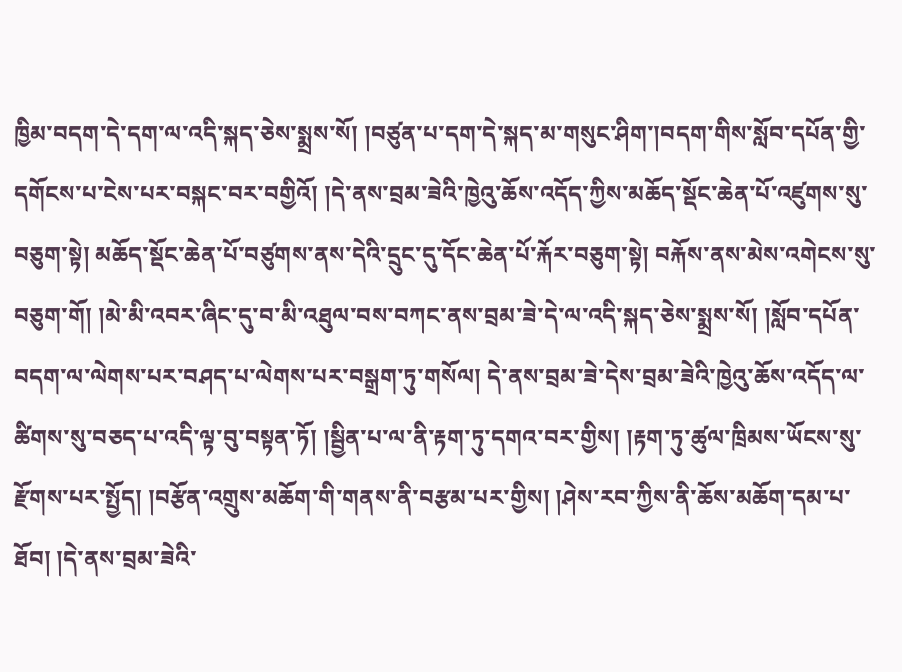ཁྱིམ་བདག་དེ་དག་ལ་འདི་སྐད་ཅེས་སྨྲས་སོ། །བཙུན་པ་དག་དེ་སྐད་མ་གསུང་ཤིག་།བདག་གིས་སློབ་དཔོན་གྱི་དགོངས་པ་ངེས་པར་བསྐང་བར་བགྱིའོ། །དེ་ནས་བྲམ་ཟེའི་ཁྱེའུ་ཆོས་འདོད་ཀྱིས་མཆོད་སྡོང་ཆེན་པོ་འཛུགས་སུ་བཅུག་སྟེ། མཆོད་སྡོང་ཆེན་པོ་བཙུགས་ནས་དེའི་དྲུང་དུ་དོང་ཆེན་པོ་རྐོར་བཅུག་སྟེ། བརྐོས་ནས་མེས་འགེངས་སུ་བཅུག་གོ། །མེ་མི་འབར་ཞིང་དུ་བ་མི་འཐུལ་བས་བཀང་ནས་བྲམ་ཟེ་དེ་ལ་འདི་སྐད་ཅེས་སྨྲས་སོ། །སློབ་དཔོན་བདག་ལ་ལེགས་པར་བཤད་པ་ལེགས་པར་བསྒྲག་ཏུ་གསོལ། དེ་ནས་བྲམ་ཟེ་དེས་བྲམ་ཟེའི་ཁྱེའུ་ཆོས་འདོད་ལ་ཚིགས་སུ་བཅད་པ་འདི་ལྟ་བུ་བསྟན་ཏོ། །སྦྱིན་པ་ལ་ནི་རྟག་ཏུ་དགའ་བར་གྱིས། །རྟག་ཏུ་ཚུལ་ཁྲིམས་ཡོངས་སུ་རྫོགས་པར་སྤྱོད། །བརྩོན་འགྲུས་མཆོག་གི་གནས་ནི་བརྩམ་པར་གྱིས། །ཤེས་རབ་ཀྱིས་ནི་ཆོས་མཆོག་དམ་པ་ཐོབ། །དེ་ནས་བྲམ་ཟེའི་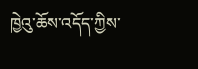ཁྱེའུ་ཆོས་འདོད་ཀྱིས་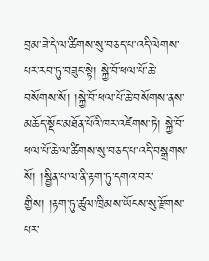བྲམ་ཟེ་དེ་ལ་ཚིགས་སུ་བཅད་པ་འདི་ལེགས་པར་རབ་ཏུ་བཟུང་སྟེ། སྐྱེ་བོ་ཕལ་པོ་ཆེ་བསོགས་སོ། །སྐྱེ་བོ་ཕལ་པོ་ཆེ་བསོགས་ནས་མཆོད་སྡོང་མཐོན་པོའི་ཁར་འཛེགས་ཏེ། སྐྱེ་བོ་ཕལ་པོ་ཆེ་ལ་ཚིགས་སུ་བཅད་པ་འདི་བསྒྲགས་སོ། །སྦྱིན་པ་ལ་ནི་རྟག་ཏུ་དགའ་བར་གྱིས། །རྟག་ཏུ་ཚུལ་ཁྲིམས་ཡོངས་སུ་རྫོགས་པར་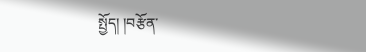སྤྱོད། །བརྩོན་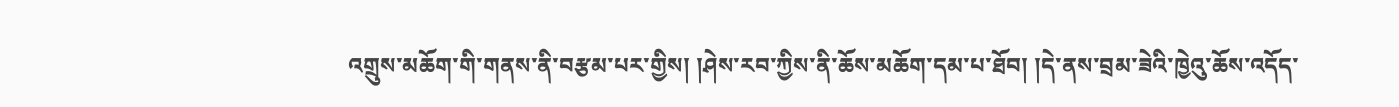འགྲུས་མཆོག་གི་གནས་ནི་བརྩམ་པར་གྱིས། །ཤེས་རབ་ཀྱིས་ནི་ཆོས་མཆོག་དམ་པ་ཐོབ། །དེ་ནས་བྲམ་ཟེའི་ཁྱེའུ་ཆོས་འདོད་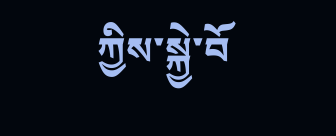ཀྱིས་སྐྱེ་བོ